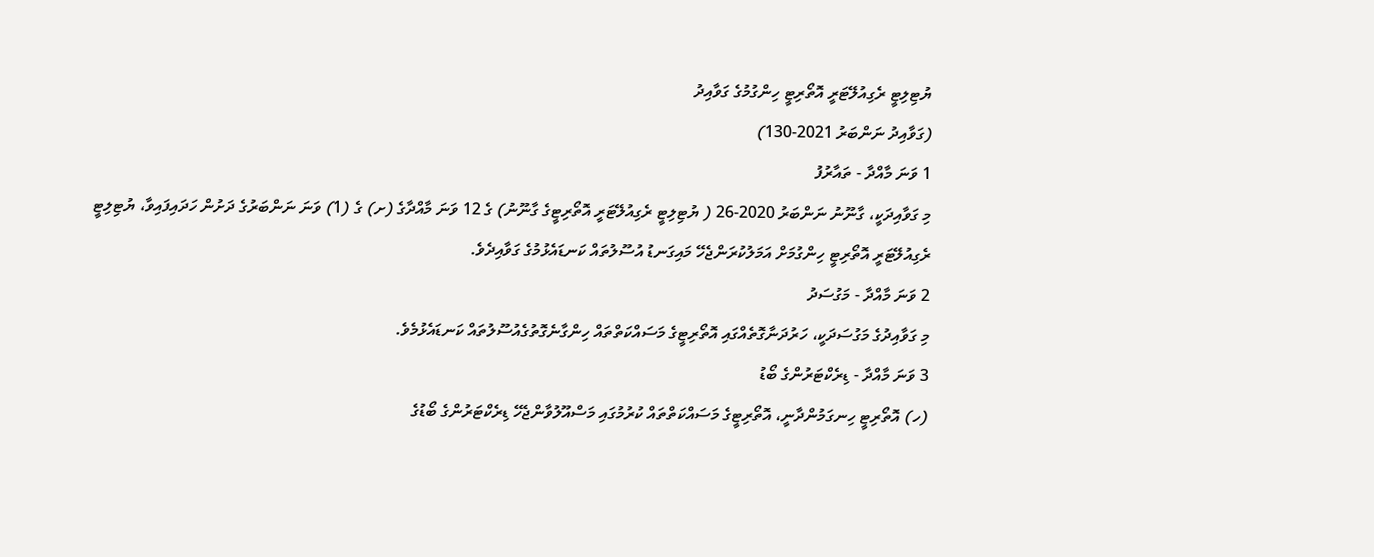ޔުޓިލިޓީ ރެގިއުލޭޓަރީ އޮތޯރިޓީ ހިންގުމުގެ ގަވާއިދު
(ގަވާއިދު ނަންބަރު 2021-130)
1 ވަނަ މާއްދާ - ތައާރުފު
މި ގަވާއިދަކީ، ގާނޫނު ނަންބަރު 2020-26 ( ޔުޓިލިޓީ ރެގިއުލޭޓަރީ އޮތޯރިޓީގެ ގާނޫނު) ގެ 12 ވަނަ މާއްދާގެ (ށ) ގެ (1) ވަނަ ނަންބަރުގެ ދަށުން ހަދައިފައިވާ، ޔުޓިލިޓީ ރެގިއުލޭޓަރީ އޮތޯރިޓީ ހިންގުމަށް އަމަލުކުރަންޖެހޭ މައިގަނޑު އުސޫލުތައް ކަނޑައެޅުމުގެ ގަވާއިދެވެ.
2 ވަނަ މާއްދާ - މަގުސަދު
މި ގަވާއިދުގެ މަގުސަދަކީ، ހަރުދަނާގޮތެއްގައި އޮތޯރިޓީގެ މަސައްކަތްތައް ހިންގާނެގޮތުގެއުސޫލުތައް ކަނޑައެޅުމެވެ.
3 ވަނަ މާއްދާ - ޑިރެކްޓަރުންގެ ބޯޑު
(ހ) އޮތޯރިޓީ ހިނގަމުންދާނީ، އޮތޯރިޓީގެ މަސައްކަތްތައް ކުރުމުގައި މަސްއޫލުވާންޖެހޭ ޑިރެކްޓަރުންގެ ބޯޑުގެ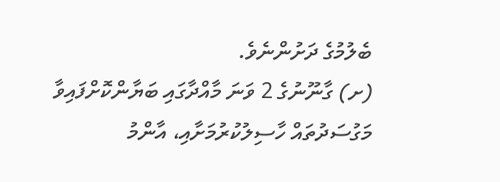ބެލުމުގެ ދަށުންނެވެ.
(ށ) ގާނޫނުގެ 2 ވަނަ މާއްދާގައި ބަޔާންކޮށްފައިވާ މަގުސަދުތައް ހާސިލުކުރުމަށާއި، އާންމު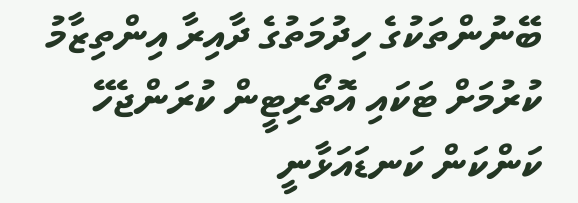ބޭނުންތަކުގެ ހިދުމަތުގެ ދާއިރާ އިންތިޒާމު ކުރުމަށް ޓަކައި އޮތޯރިޓީން ކުރަންޖެހޭ ކަންކަން ކަނޑައަޅާނީ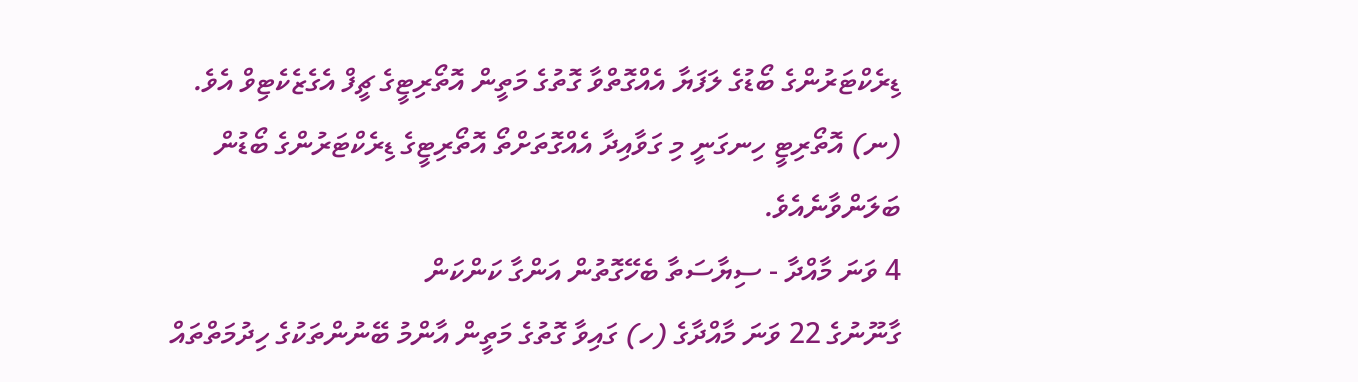ޑިރެކްޓަރުންގެ ބޯޑުގެ ލަފަޔާ އެއްގޮތްވާ ގޮތުގެ މަތީން އޮތޯރިޓީގެ ޗީފް އެގެޒެކެޓިވް އެވެ.
(ނ) އޮތޯރިޓީ ހިނގަނީ މި ގަވާއިދާ އެއްގޮތަށްތޯ އޮތޯރިޓީގެ ޑިރެކްޓަރުންގެ ބޯޑުން ބަލަންވާނެއެވެ.
4 ވަނަ މާއްދާ - ސިޔާސަތާ ބެހޭގޮތުން އަންގާ ކަންކަން
ގާނޫނުގެ 22 ވަނަ މާއްދާގެ (ހ) ގައިވާ ގޮތުގެ މަތީން އާންމު ބޭނުންތަކުގެ ހިދުމަތްތައް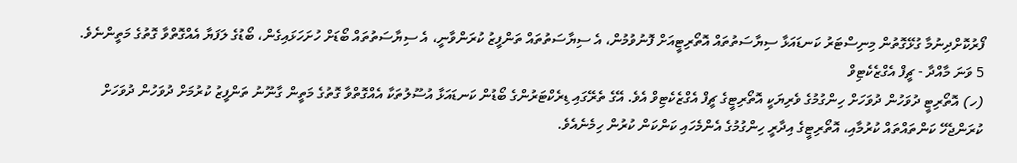ފޯރުކޮށްދިނުމާ ގުޅޭގޮތުން މިނިސްޓަރު ކަނޑައަޅާ ސިޔާސަތުތައް އޮތޯރިޓީއަށް ފޮނުވުމުން، އެ ސިޔާސަތުތައް ތަންފީޒު ކުރަންވާނީ، އެ ސިޔާސަތުތައް ބޯޑަށް ހުށަހަޅައިގެން، ބޯޑުގެ ލަފަޔާ އެއްގޮތްވާ ގޮތުގެ މަތީންނެވެ.
5 ވަނަ މާއްދާ - ޗީފް އެގްޒެކެޓިވް
(ހ) އޮތޯރިޓީ ދުވަހުން ދުވަހަށް ހިންގުމުގެ ވެރިޔަކީ އޮތޯރިޓީގެ ޗީފް އެގްޒެކެޓިވް އެވެ. އޭގެ ތެރޭގައި ޑިރެކްޓަރުންގެ ބޯޑުން ކަނޑައަޅާ އުސޫލުތަކާ އެއްގޮތްވާ ގޮތުގެ މަތީން ގާނޫނު ތަންފީޒު ކުރުމަށް ދުވަހުން ދުވަހަށް ކުރަންޖެހޭ ކަންތައްތައް ކުރުމާއި، އޮތޯރިޓީގެ އިދާރީ ހިންގުމުގެ އެންމެހައި ކަންކަން ކުރުން ހިމެނެއެވެ.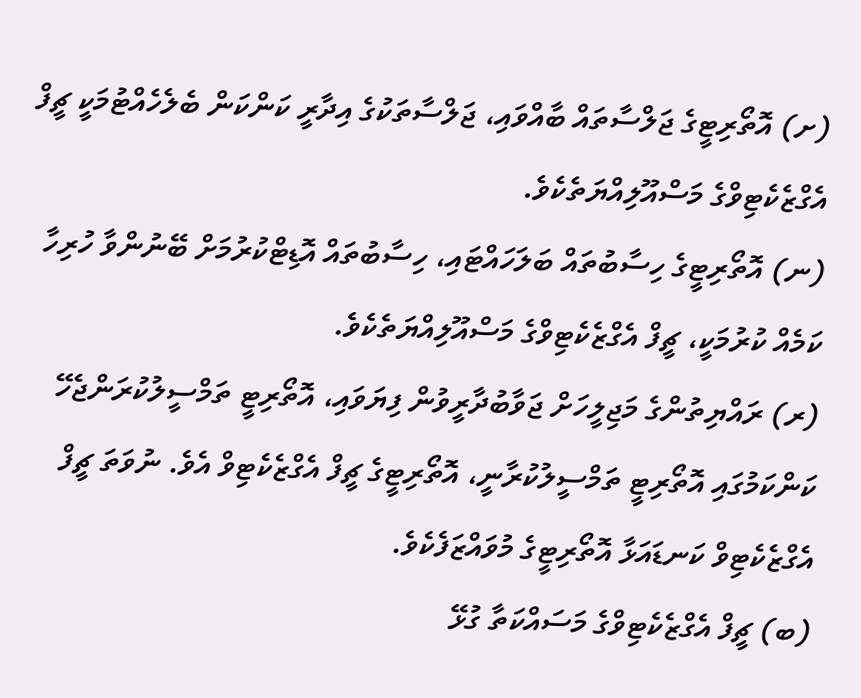(ށ) އޮތޯރިޓީގެ ޖަލްސާތައް ބާއްވައި، ޖަލްސާތަކުގެ އިދާރީ ކަންކަން ބެލެހެއްޓުމަކީ ޗީފް އެގްޒެކެޓިވްގެ މަސްއޫލިއްޔަތެކެވެ.
(ނ) އޮތޯރިޓީގެ ހިސާބުތައް ބަލަހައްޓައި، ހިސާބުތައް އޮޑިޓްކުރުމަށް ބޭނުންވާ ހުރިހާ ކަމެއް ކުރުމަކީ، ޗީފް އެގްޒެކެޓިވްގެ މަސްއޫލިއްޔަތެކެވެ.
(ރ) ރައްޔިތުންގެ މަޖިލީހަށް ޖަވާބުދާރީވުން ފިޔަވައި، އޮތޯރިޓީ ތަމްސީލުކުރަންޖެހޭ ކަންކަމުގައި އޮތޯރިޓީ ތަމްސީލުކުރާނީ، އޮތޯރިޓީގެ ޗީފް އެގްޒެކެޓިވް އެވެ. ނުވަތަ ޗީފް އެގްޒެކެޓިވް ކަނޑައަޅާ އޮތޯރިޓީގެ މުވައްޒަފެކެވެ.
(ބ) ޗީފް އެގްޒެކެޓިވްގެ މަސައްކަތާ ގުޅޭ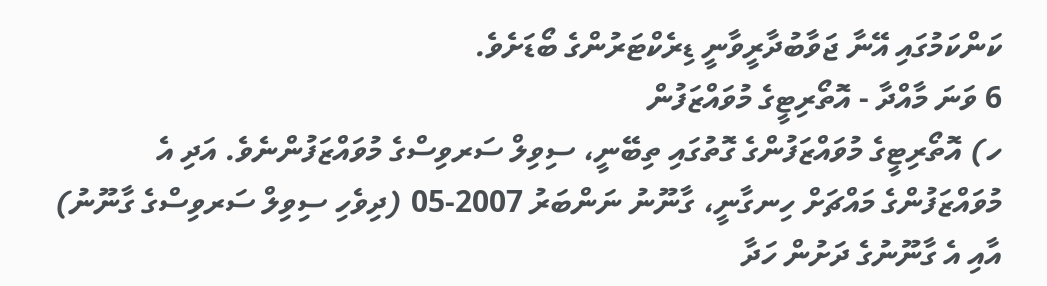ކަންކަމުގައި އޭނާ ޖަވާބުދާރީވާނީ ޑިރެކްޓަރުންގެ ބޯޑަށެވެ.
6 ވަނަ މާއްދާ - އޮތޯރިޓީގެ މުވައްޒަފުން
ހ) އޮތޯރިޓީގެ މުވައްޒަފުންގެ ގޮތުގައި ތިބޭނީ، ސިވިލް ސަރވިސްގެ މުވައްޒަފުންނެވެ. އަދި އެ މުވައްޒަފުންގެ މައްޗަށް ހިނގާނީ، ގާނޫނު ނަންބަރު 2007-05 (ދިވެހި ސިވިލް ސަރވިސްގެ ގާނޫނު) އާއި އެ ގާނޫނުގެ ދަށުން ހަދާ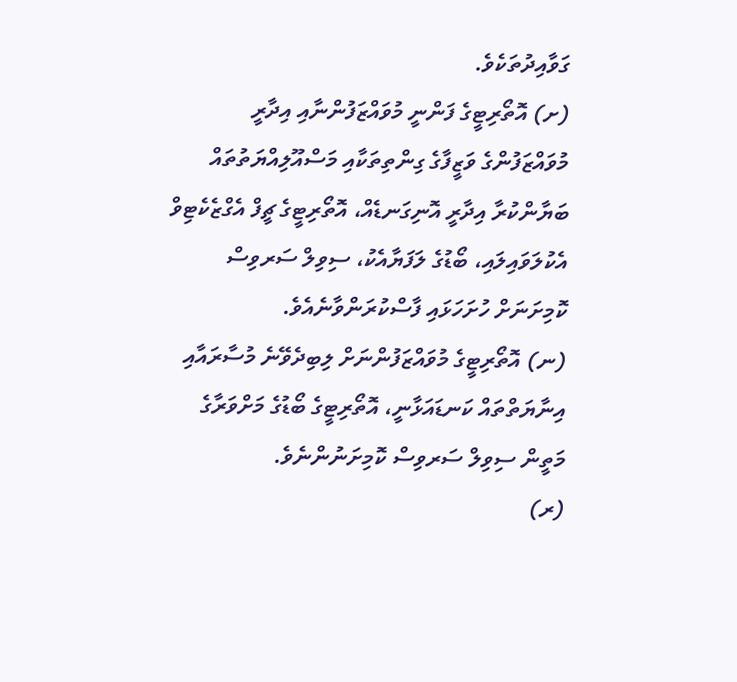ގަވާއިދުތަކެވެ.
(ށ) އޮތޯރިޓީގެ ފަންނީ މުވައްޒަފުންނާއި އިދާރީ މުވައްޒަފުންގެ ވަޒީފާގެ ގިންތިތަކާއި މަސްއޫލިއްޔަތުތައް ބަޔާންކުރާ އިދާރީ އޮނިގަނޑެއް، އޮތޯރިޓީގެ ޗީފް އެގްޒެކެޓިވް އެކުލަވައިލައި، ބޯޑުގެ ލަފަޔާއެކު، ސިވިލް ސަރވިސް ކޮމިށަނަށް ހުށަހަޅައި ފާސްކުރަންވާނެއެވެ.
(ނ) އޮތޯރިޓީގެ މުވައްޒަފުންނަށް ލިބިދެވޭނެ މުސާރައާއި އިނާޔަތްތައް ކަނޑައަޅާނީ، އޮތޯރިޓީގެ ބޯޑުގެ މަށްވަރާގެ މަތީން ސިވިލް ސަރވިސް ކޮމިށަނުންނެވެ.
(ރ)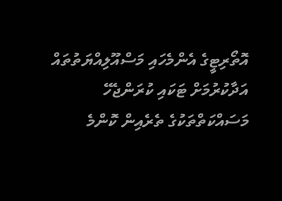އޮތޯރިޓީގެ އެންމެހައި މަސްއޫލިއްޔަތުތައް އަދާކުރުމަށް ޓަކައި ކުރަންޖެހޭ މަސައްކަތްތަކުގެ ތެރެއިން ކޮންމެ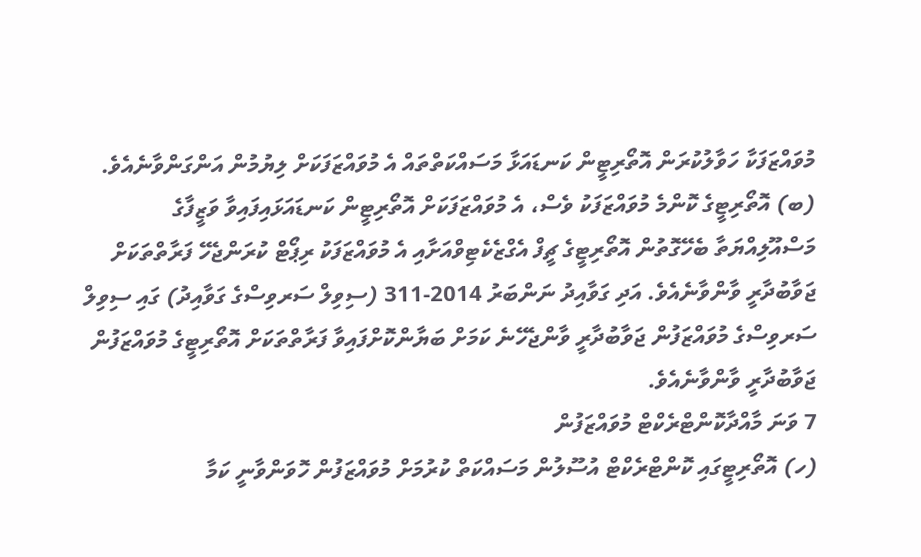މުވައްޒަފަކާ ހަވާލުކުރަން އޮތޯރިޓީން ކަނޑައަޅާ މަސައްކަތްތައް އެ މުވައްޒަފަކަށް ލިޔުމުން އަންގަންވާނެއެވެ.
(ބ) އޮތޯރިޓީގެ ކޮންމެ މުވައްޒަފަކު ވެސް، އެ މުވައްޒަފަކަށް އޮތޯރިޓީން ކަނޑައަޅައިފައިވާ ވަޒީފާގެ މަސްއޫލިއްޔަތާ ބެހޭގޮތުން އޮތޯރިޓީގެ ޗީފް އެގްޒެކެޓިވްއަށާއި އެ މުވައްޒަފަކު ރިޕޯޓް ކުރަންޖެހޭ ފަރާތްތަކަށް ޖަވާބުދާރީ ވާންވާނެއެވެ. އަދި ގަވާއިދު ނަންބަރު 2014-311 (ސިވިލް ސަރވިސްގެ ގަވާއިދު) ގައި ސިވިލް ސަރވިސްގެ މުވައްޒަފުން ޖަވާބުދާރީ ވާންޖެހޭނެ ކަމަށް ބަޔާންކޮށްފައިވާ ފަރާތްތަކަށް އޮތޯރިޓީގެ މުވައްޒަފުން ޖަވާބުދާރީ ވާންވާނެއެވެ.
7 ވަނަ މާއްދާކޮންޓްރެކްޓް މުވައްޒަފުން
(ހ) އޮތޯރިޓީގައި ކޮންޓްރެކްޓް އުސޫލުން މަސައްކަތް ކުރުމަށް މުވައްޒަފުން ހޮވަންވާނީ ކަމާ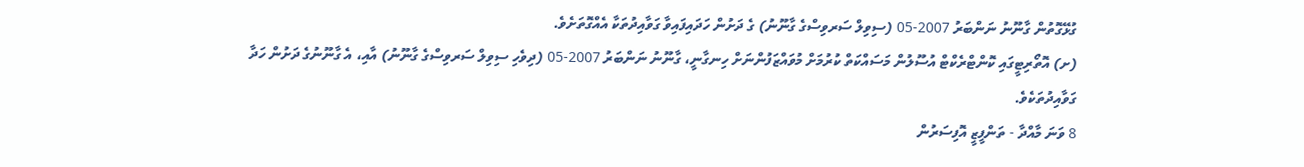ގުޅޭގޮތުން ގާނޫނު ނަންބަރު 2007-05 (ސިވިލް ސަރވިސްގެ ގާނޫނު) ގެ ދަށުން ހަދައިފައިވާ ގަވާއިދުތަކާ އެއްގޮތަށެވެ.
(ށ) އޮތޯރިޓީގައި ކޮންޓްރެކްޓް އުސޫލުން މަސައްކަތް ކުރުމަށް މުވައްޒަފުންނަށް ހިނގާނީ، ގާނޫނު ނަންބަރު 2007-05 (ދިވެހި ސިވިލް ސަރވިސްގެ ގާނޫނު) އާއި، އެ ގާނޫނުގެ ދަށުން ހަދާ ގަވާއިދުތަކެވެ.
8 ވަނަ މާއްދާ - ތަންފީޒީ އޮފިސަރުން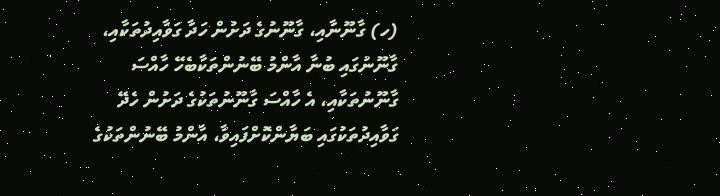(ހ) ގާނޫނާއި، ގާނޫނުގެ ދަށުން ހަދާ ގަވާއިދުތަކާއި، ގާނޫނުގައި ބުނާ އާންމު ބޭނުންތަކާބެހޭ ހާއްސަ ގާނޫނުތަކާއި، އެ ހާއްސަ ގާނޫނުތަކުގެ ދަށުން ހެދޭ ގަވާއިދުތަކުގައި ބަޔާންކޮށްފައިވާ، އާންމު ބޭނުންތަކުގެ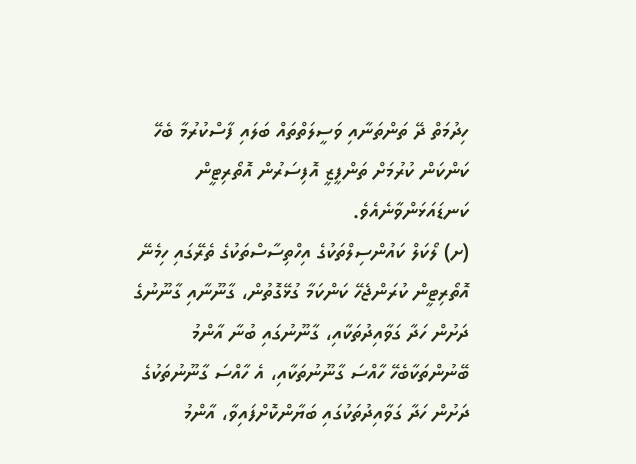ހިދުމަތް ދޭ ތަންތަނާއި ވަސީލަތްތައް ބަލައި ފާސްކުރުމާ ބެހޭ ކަންކަން ކުރުމަށް ތަންފީޒީ އޮފިސަރުން އޮތޯރިޓީން ކަނޑައަޅަންވާނެއެވެ.
(ށ) ލޯކަލް ކައުންސިލްތަކުގެ އިހްތިސާސްތަކުގެ ތެރޭގައި ހިމެނޭ އޮތޯރިޓީން ކުރަންޖެހޭ ކަންކަމާ ގުޅޭގޮތުން، ގާނޫނާއި ގާނޫނުގެ ދަށުން ހަދާ ގަވާއިދުތަކާއި، ގާނޫނުގައި ބުނާ އާންމު ބޭނުންތަކާބެހޭ ހާއްސަ ގާނޫނުތަކާއި، އެ ހާއްސަ ގާނޫނުތަކުގެ ދަށުން ހަދާ ގަވާއިދުތަކުގައި ބަޔާންކޮށްފައިވާ، އާންމު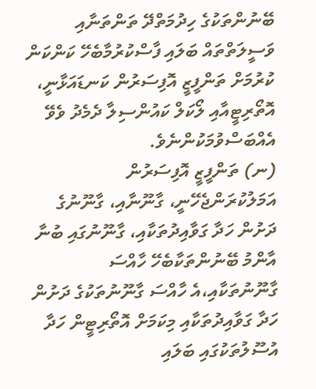ބޭނުންތަކުގެ ހިދުމަތްދޭ ތަންތަނާއި ވަސީލަތްތައް ބަލައި ފާސްކުރުމާބެހޭ ކަންކަން ކުރުމަށް ތަންފީޒީ އޮފިސަރުން ކަނޑައަޅާނީ، އޮތޯރިޓީއާއި ލޯކަލް ކައުންސިލާ ދެމެދު ވެވޭ އެއްބަސްވުމަކުންނެވެ.
(ނ) ތަންފީޒީ އޮފިސަރުން އަމަލުކުރަންޖެހޭނީ، ގާނޫނާއި، ގާނޫނުގެ ދަށުން ހަދާ ގަވާއިދުތަކާއި، ގާނޫނުގައި ބުނާ އާންމު ބޭނުންތަކާބެހޭ ހާއްސަ ގާނޫނުތަކާއި،އެ ހާއްސަ ގާނޫނުތަކުގެ ދަށުން ހަދާ ގަވާއިދުތަކާއި މިކަމަށް އޮތޯރިޓީން ހަދާ އުސޫލުތަކުގައި ބަލައި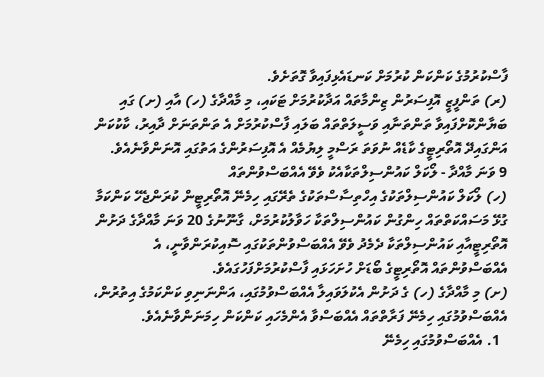ފާސްކުރުމުގެ ކަންކަން ކުރުމަށް ކަނޑައެޅިފައިވާ ގޮތަށެވެ.
(ރ) ތަންފީޒީ އޮފިސަރުން ޒިންމާތައް އަދާކުރުމަށް ޓަކައި، މި މާއްދާގެ (ހ) އާއި (ށ) ގައި ބަޔާންކޮށްފައިވާ ތަންތަނާއި ވަސީލަތްތައް ބަލައި ފާސްކުރުމަށް އެ ތަންތަނަށް ދާއިރު، ކާކުކަން އަންގައިދޭ އޮތޯރިޓީގެ ކާޑެއް ނުވަތަ ރަސްމީ ލިޔުމެއް އެ އޮފިސަރުންގެ އަތުގައި އޮނަންވާނެއެވެ.
9 ވަނަ މާއްދާ - ލޯކަލް ކައުންސިލްތަކާއެކު ވެވޭ އެއްބަސްވުންތައް
(ހ) ލޯކަލް ކައުންސިލްތަކުގެ އިހްތިސާސްތަކުގެ ތެރޭގައި ހިމެނޭ އޮތޯރިޓީން ކުރަންޖެހޭ ކަންކަމާ ގުޅޭ މަސައްކަތްތައް ހިންގުން ކައުންސިލްތަކާ ހަވާލުކުރުމަށް، ގާނޫނުގެ 20 ވަނަ މާއްދާގެ ދަށުން އޮތޯރިޓީއާއި ކައުންސިލްތަކާ ދެމެދު ވެވޭ އެއްބަސްވުންތަކުގައި ސޮއިކުރަންވާނީ، އެ އެއްބަސްވުންތައް އޮތޯރިޓީގެ ބޯޑަށް ހުށަހަޅައި ފާސްކުރުމަށްފަހުގައެވެ.
(ށ) މި މާއްދާގެ (ހ) ގެ ދަށުން އެކުލަވައިލާ އެއްބަސްވުމުގައި، އަންނަނިވި ކަންކަމުގެ އިތުރުން، އެއްބަސްވުމުގައި ހިމެނޭ ފަރާތްތައް އެއްބަސްވާ އެންމެހައި ކަންކަން ހިމަނަންވާނެއެވެ.
  1. އެއްބަސްވުމުގައި ހިމެނޭ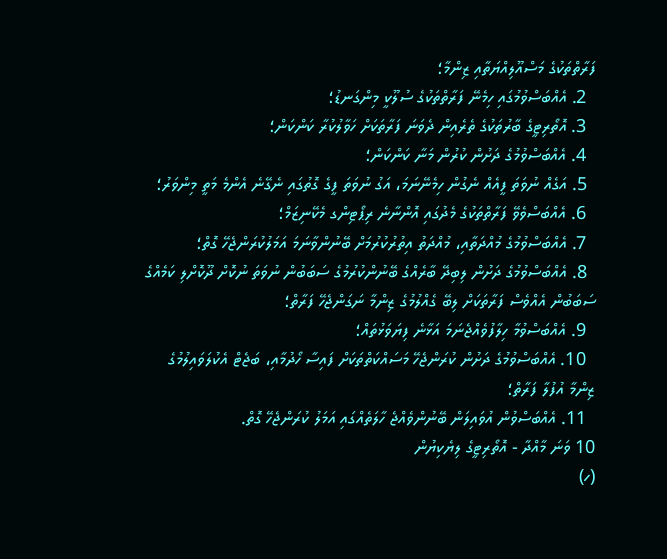ފަރާތްތަކުގެ މަސްއޫލިއްޔަތާއި ޒިންމާ؛
  2. އެއްބަސްވުމުގައި ހިމެނޭ ފަރާތްތަކުގެ ސުލޫކީ މިންގަނޑު؛
  3. އޮތޯރިޓީގެ ބާރުތަކުގެ ތެރެއިން ދެވަނަ ފަރާތަކަށް ހަވާލުކުރާ ކަންކަން؛
  4. އެއްބަސްވުމުގެ ދަށުން ކުރުން މަނާ ކަންކަން؛
  5. އަގެއް ނުވަތަ ފީއެއް ނެގުން ހިމެނޭނަމަ، އަގު ނުވަތަ ފީގެ ގޮތުގައި ނެގޭނެ އެންމެ މަތީ މިންވަރު؛
  6. އެއްބަސްވެވޭ ފަރާތްތަކުގެ މެދުގައި އޮންނާނެ ރިޕޯޓިންގ މެކޭނިޒަމް؛
  7. އެއްބަސްވުމުގެ މުއްދަތާއި، މުއްދަތު އިތުރުކުރުމަށް ބޭނުންވާނަމަ އަމަލުކުރަންޖެހޭ ގޮތް؛
  8. އެއްބަސްވުމުގެ ދަށުން ލިބިދޭ ބާރެއްގެ ބޭނުންކުރުމުގެ ސަބަބުން ނުވަތަ ނުކޮށް ދޫކޮށްލި ކަމެއްގެ ސަބަބުން އެއްވެސް ފަރާތަކަށް ލިބޭ ގެއްލުމުގެ ޒިންމާ ނަގަންޖެހޭ ފަރާތް؛
  9. އެއްބަސްވުމާ ހިލާފުވެއްޖެނަމަ އަޅާނެ ފިޔަވަޅުތައް؛
  10. އެއްބަސްވުމުގެ ދަށުން ކުރަންޖެހޭ މަސައްކަތްތަކަށް ފައިސާ ހޯދުމާއި، ބަޖެޓް އެކުލަވައިލުމުގެ ޒިންމާ އުފުލާ ފަރާތް؛
  11. އެއްބަސްވުން އުވައިލަން ބޭނުންވެއްޖެ ހާލަތެއްގައި އަމަލު ކުރަންޖެހޭ ގޮތް.
10 ވަނަ މާއްދާ - އޮތޯރިޓީގެ ލިޔެކިޔުން
(ހ)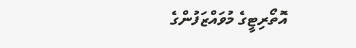އޮތޯރިޓީގެ މުވައްޒަފުންގެ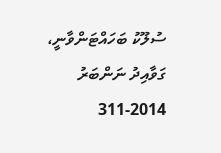ސުލޫކު ބަހައްޓަންވާނީ، ގަވާއިދު ނަންބަރު 2014-311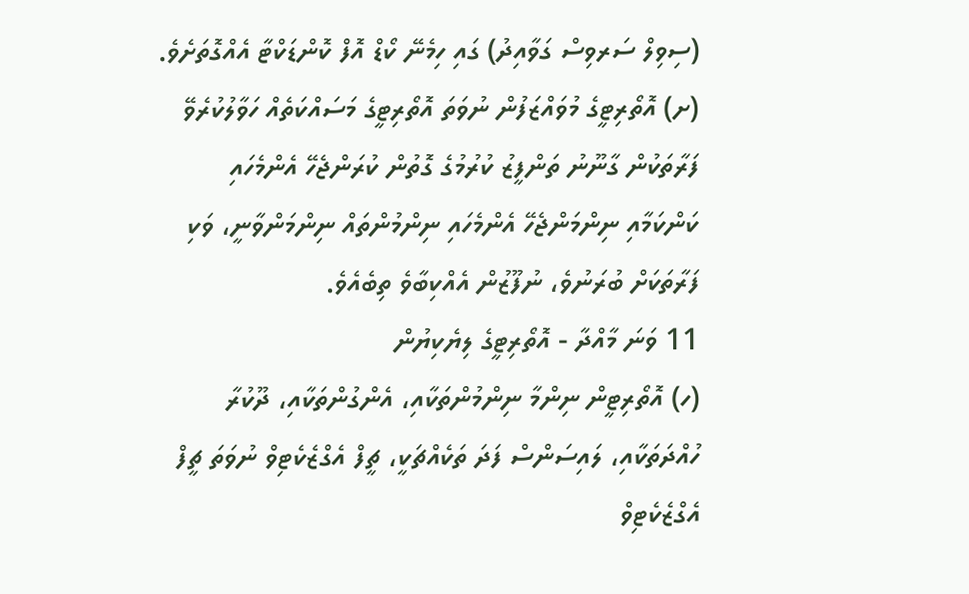(ސިވިލް ސަރވިސް ގަވާއިދު) ގައި ހިމެނޭ ކޯޑް އޮފް ކޮންޑަކްޓާ އެއްގޮތަށެވެ.
(ށ) އޮތޯރިޓީގެ މުވައްޒަފުން ނުވަތަ އޮތޯރިޓީގެ މަސައްކަތެއް ހަވާލުކުރެވޭ ފަރާތަކުން ގާނޫނު ތަންފީޒު ކުރުމުގެ ގޮތުން ކުރަންޖެހޭ އެންމެހައި ކަންކަމާއި ނިންމަންޖެހޭ އެންމެހައި ނިންމުންތައް ނިންމަންވާނީ، ވަކި ފަރާތަކަށް ބުރަނުވެ، ނުފޫޒުން އެއްކިބާވެ ތިބެއެވެ.
11 ވަނަ މާއްދާ - އޮތޯރިޓީގެ ލިޔެކިޔުން
(ހ) އޮތޯރިޓީން ނިންމާ ނިންމުންތަކާއި، އެންގުންތަކާއި، ދޫކުރާ ހުއްދަތަކާއި، ލައިސަންސް ފަދަ ތަކެއްޗަކީ، ޗީފް އެގްޒެކެޓިވް ނުވަތަ ޗީފް އެގްޒެކެޓިވް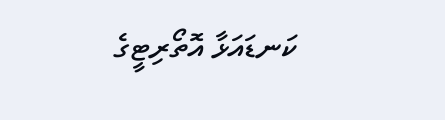ކަނޑައަޅާ އޮތޯރިޓީގެ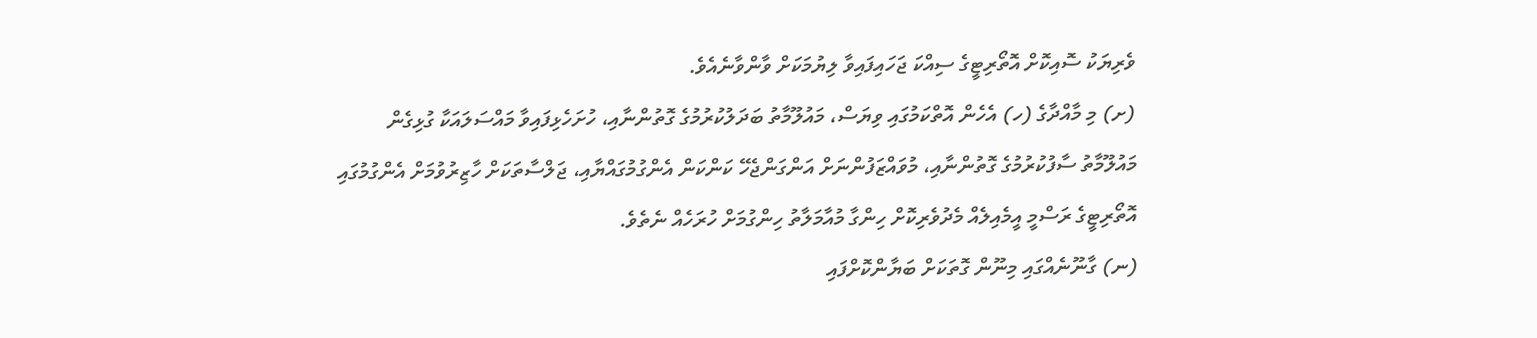ވެރިޔަކު ސޮއިކޮށް އޮތޯރިޓީގެ ސިއްކަ ޖަހައިފައިވާ ލިޔުމަކަށް ވާންވާނެއެވެ.
(ށ) މި މާއްދާގެ (ހ) އެހެން އޮތްކަމުގައި ވިޔަސް، މައުލޫމާތު ބަދަލުކުރުމުގެ ގޮތުންނާއި، ހުށަހެޅިފައިވާ މައްސަލައަކާ ގުޅިގެން މައުލޫމާތު ސާފުކުރުމުގެ ގޮތުންނާއި، މުވައްޒަފުންނަށް އަންގަންޖެހޭ ކަންކަން އެންގުމުގައްޔާއި، ޖަލްސާތަކަށް ހާޒިރުވުމަށް އެންގުމުގައި އޮތޯރިޓީގެ ރަސްމީ އީމެއިލެއް މެދުވެރިކޮށް ހިންގާ މުއާމަލާތު ހިންގުމަށް ހުރަހެއް ނެތެވެ.
(ނ) ގާނޫނެއްގައި މިނޫން ގޮތަކަށް ބަޔާންކޮށްފައި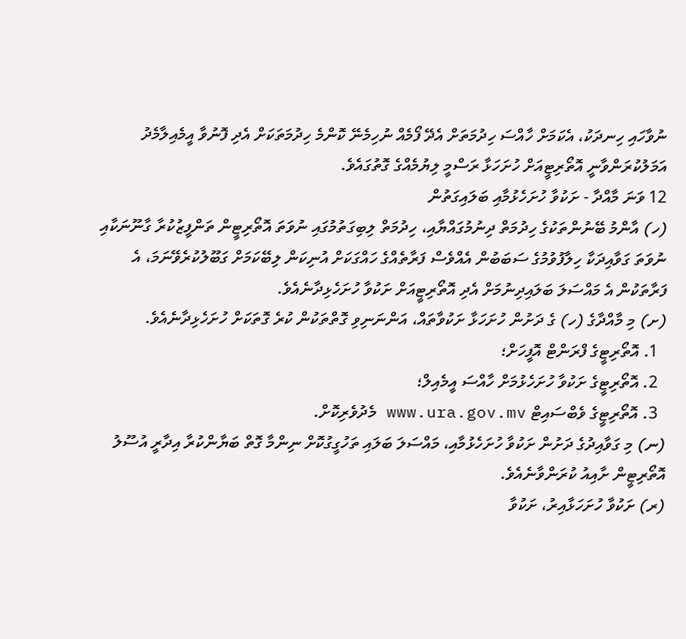ނުވާހައި ހިނދަކު، އެކަމަށް ހާއްސަ ހިދުމަތަށް އެދޭ ފޯމެއް ނުހިމެނޭ ކޮންމެ ހިދުމަތަކަށް އެދި ފޮނުވާ އީމެއިލާމެދު އަމަލުކުރަންވާނީ އޮތޯރިޓީއަށް ހުށަހަޅާ ރަސްމީ ލިޔުމެއްގެ ގޮތުގައެވެ.
12 ވަނަ މާއްދާ - ށަކުވާ ހުށަހެޅުމާއި ބަލައިގަތުން
(ހ) އާންމު ބޭނުންތަކުގެ ހިދުމަތް ދިނުމުގައްޔާއި، ހިދުމަތް ލިބިގަތުމުގައި ނުވަތަ އޮތޯރިޓީން ތަންފީޒުކުރާ ގާނޫނަކާއި ނުވަތަ ގަވާއިދަކާ ހިލާފުވުމުގެ ސަބަބުން އެއްވެސް ފަރާތެއްގެ ހައްގަކަށް އުނިކަން ލިބޭކަމަށް ގަބޫލުކުރެވޭނަމަ، އެ ފަރާތަކުން އެ މައްސަލަ ބަލައިދިނުމަށް އެދި އޮތޯރިޓީއަށް ށަކުވާ ހުށަހެޅިދާނެއެވެ.
(ށ) މި މާއްދާގެ (ހ) ގެ ދަށުން ހުށަހަޅާ ށަކުވާތައް، އަންނަނިވި ގޮތްތަކުން ކުރެ ގޮތަކަށް ހުށަހެޅިދާނެއެވެ.
  1. އޮތޯރިޓީގެ ފްރަންޓް އޮފީހަށް؛
  2. އޮތޯރިޓީގެ ށަކުވާ ހުށަހެޅުމަށް ހާއްސަ އީމެއިލް؛
  3. އޮތޯރިޓީގެ ވެބްސައިޓް www.ura.gov.mv މެދުވެރިކޮށް.
(ނ) މި ގަވާއިދުގެ ދަށުން ށަކުވާ ހުށަހެޅުމާއި، މައްސަލަ ބަލައި ތަހުގީގުކޮށް ނިންމާ ގޮތް ބަޔާންކުރާ އިދާރީ އުސޫލު އޮތޯރިޓީން ށާއިއު ކުރަންވާނެއެވެ.
(ރ) ށަކުވާ ހުށަހަޅާއިރު، ށަކުވާ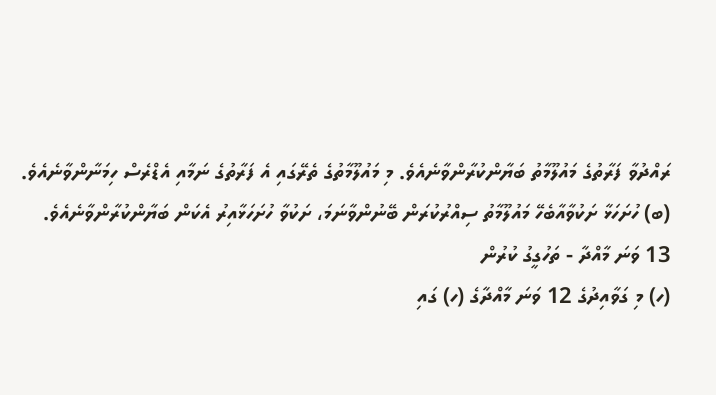ރައްދުވާ ފަރާތުގެ މައުލޫމާތު ބަޔާންކުރާންވާނެއެވެ. މި މައުލޫމާތުގެ ތެރޭގައި އެ ފަރާތުގެ ނަމާއި އެޑްރެސް ހިމަނާންވާނެއެވެ.
(ބ) ހުށަހަޅާ ށަކުވާއާބެހޭ މައުލޫމާތު ސިއްރުކުރަން ބޭނުންވާނަމަ، ށަކުވާ ހުށަހަޅާއިރު އެކަން ބަޔާންކުރާންވާނެއެވެ.
13 ވަނަ މާއްދާ - ތަހުގީގު ކުރުން
(ހ) މި ގަވާއިދުގެ 12 ވަނަ މާއްދާގެ (ހ) ގައި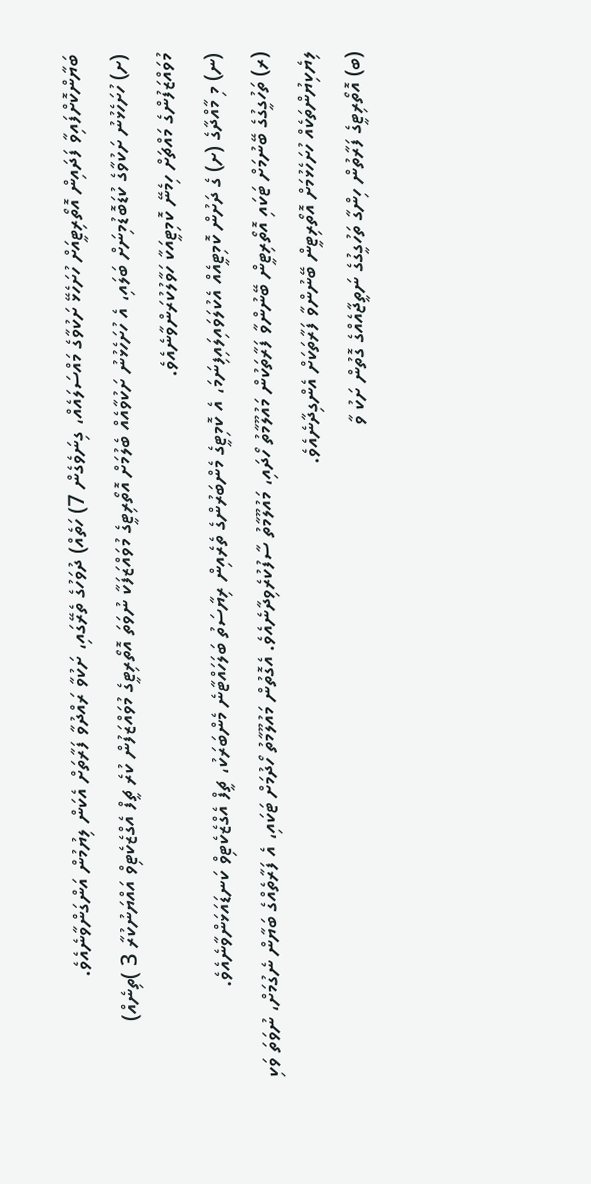ބަޔާންކޮށްފައިވާ ފަދައިން އޮތޯރިޓީއަށް ހުށަހެޅޭ ށަކުވާގެ މައްސަލައެއް، ގިނަވެގެން 7) ހަތެއް) ދުވަހުގެ ތެރޭގައި، ށަކުވާ ރައްދުވާ ފަރާތަށް އެކަން ލިޔުމުން އަންގަންވާނެއެވެ.
(ށ) ހުށަހެޅުނު ށަކުވާގެ ކުޑަބޮޑުމިނަށް ބަލައި، އެ ހުށަހެޅުނު ށަކުވާއެއް ބެލުމަށް އޮތޯރިޓީގެ މުވައްޒަފަކާ ނުވަތަ އޮތޯރިޓީގެ މުވައްޒަފުން ކުރެ ޗީފް އެގްޒެކެޓިވް އައްޔަނުކުރާ 3 )ތިނެއް) މުވައްޒަފުންގެ މައްޗަށް ހިމެނޭ ކޮމިޓީއަކާ ހަވާލުކުރަންވާނެއެވެ.
(ނ) މި މާއްދާގެ (ށ) ގެ ދަށުން ކޮމިޓީއެއް އެކުލަވައިލައިފިނަމަ، އެ ކޮމިޓީގެ މެންބަރުންގެ ތެރެއިން ރިޔާސަތު ބަލަހައްޓާނެ މެންބަރަކު، ޗީފް އެގްޒެކެޓިވް ކަނޑައަޅަންވާނެއެވެ.
(ރ) ތަހުގީގުގެ ބޭނުމަށް ޓަކައި އޮތޯރިޓީން ބޭނުންވާ ފަރާތަކުން މައުލޫމާތު ހޯދައި، މައުލޫމާތު ސާފުކުރެވިދާނެއެވެ. އެގޮތުން މައުލޫމާތު ހޯދުމަށް ޓަކައި، އެ ފަރާތެއްގެ ބަޔާން ނެގުމަށް، ނުވަތަ ވަކި ލިޔެކިޔުންތަކެއް ހުށަހެޅުމަށް އޮތޯރިޓީން ބޭނުންވާ ފަރާތަކަށް އެންގިދާނެއެވެ.
(ބ) އޮތޯރިޓީގެ ފަރާތުން ހިންގާ ތަހުގީގުގެ ނަތީޖާއެއްގެ ގޮތުން ށަކު ވާ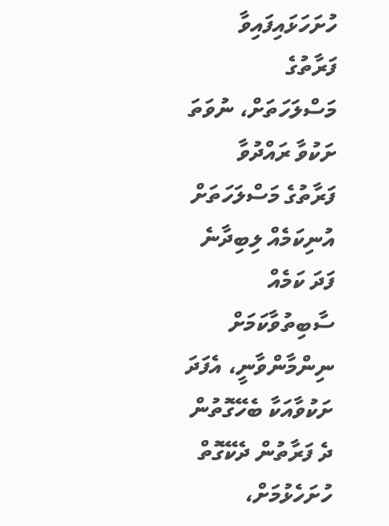ހުށަހަޅައިފައިވާ ފަރާތުގެ މަސްލަހަތަށް، ނުވަތަ ށަކުވާ ރައްދުވާ ފަރާތުގެ މަސްލަހަތަށް އުނިކަމެއް ލިބިދާނެ ފަދަ ކަމެއް ސާބިތުވާކަމަށް ނިންމާންވާނީ، އެފަދަ ށަކުވާއަކާ ބެހޭގޮތުން ދެ ފަރާތުން ދެކޭގޮތް ހުށަހެޅުމަށް،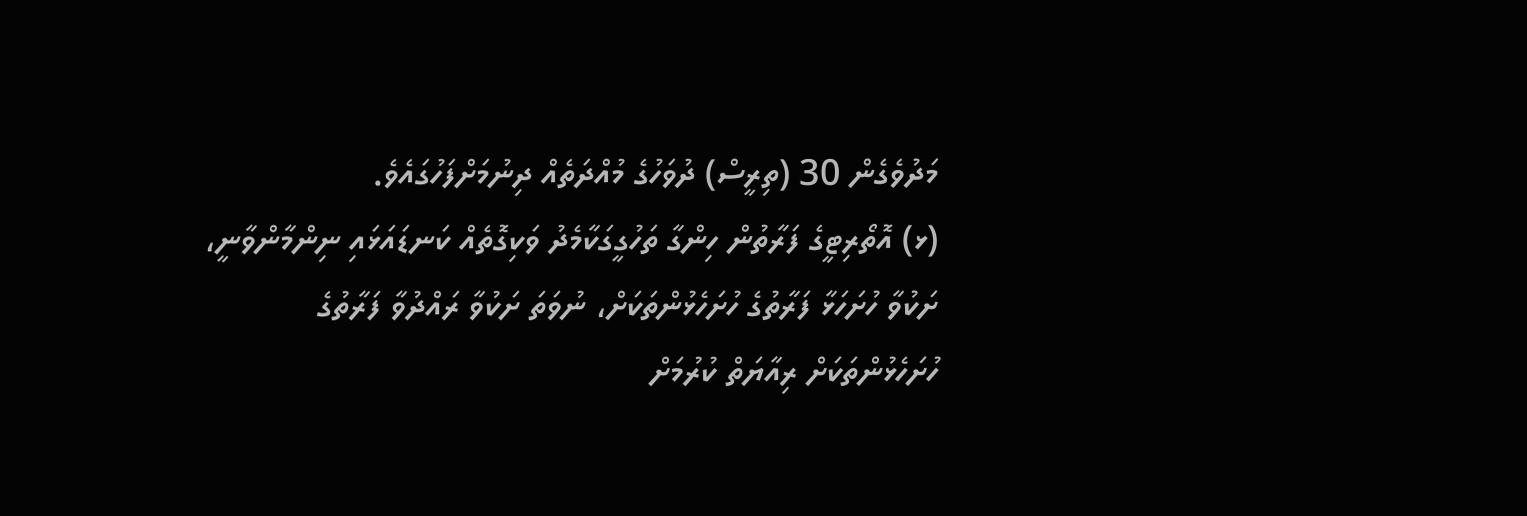މަދުވެގެން 30 (ތިރީސް) ދުވަހުގެ މުއްދަތެއް ދިނުމަށްފަހުގައެވެ.
(ޅ) އޮތޯރިޓީގެ ފަރާތުން ހިންގާ ތަހުގީގަކާމެދު ވަކިގޮތެއް ކަނޑައަޅައި ނިންމާންވާނީ، ށަކުވާ ހުށަހަޅާ ފަރާތުގެ ހުށަހެޅުންތަކަށް، ނުވަތަ ށަކުވާ ރައްދުވާ ފަރާތުގެ ހުށަހެޅުންތަކަށް ރިއާޔަތް ކުރުމަށް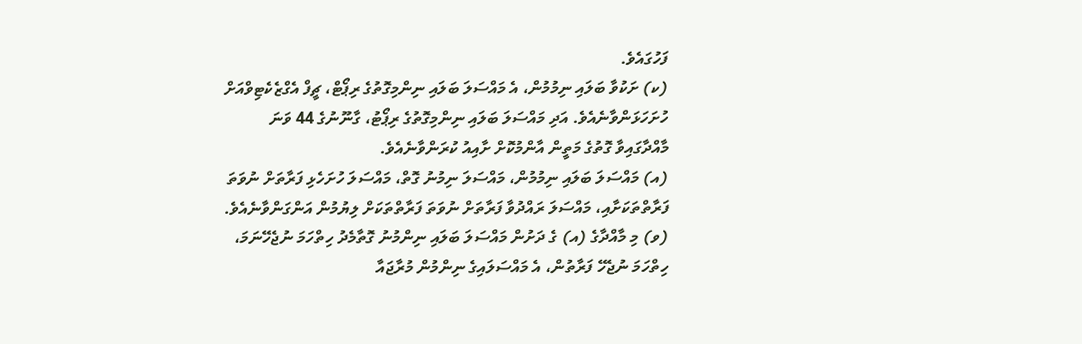ފަހުގައެވެ.
(ކ) ށަކުވާ ބަލައި ނިމުމުން، އެ މައްސަލަ ބަލައި ނިންމިގޮތުގެ ރިޕޯޓް، ޗީފް އެގްޒެކެޓިވްއަށް ހުށަހަޅަންވާނެއެވެ. އަދި މައްސަލަ ބަލައި ނިންމިގޮތުގެ ރިޕޯޓު، ގާނޫނުގެ 44 ވަނަ މާއްދާގައިވާ ގޮތުގެ މަތީން އާންމުކޮށް ށާއިއު ކުރަންވާނެއެވެ.
(އ) މައްސަލަ ބަލައި ނިމުމުން، މައްސަލަ ނިމުނު ގޮތް، މައްސަލަ ހުށަހެޅި ފަރާތަށް ނުވަތަ ފަރާތްތަކަށާއި، މައްސަލަ ރައްދުވާ ފަރާތަށް ނުވަތަ ފަރާތްތަކަށް ލިޔުމުން އަންގަންވާނެއެވެ.
(ވ) މި މާއްދާގެ (އ) ގެ ދަށުން މައްސަލަ ބަލައި ނިންމުނު ގޮތާމެދު ހިތްހަމަ ނުޖެހޭނަމަ، ހިތްހަމަ ނުޖެހޭ ފަރާތުން، އެ މައްސަލައިގެ ނިންމުން މުރާޖައާ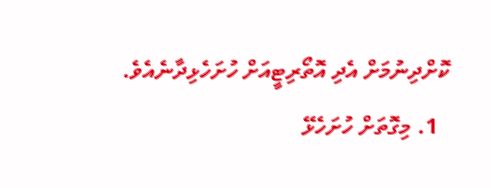ކޮށްދިނުމަށް އެދި އޮތޯރިޓީއަށް ހުށަހެޅިދާނެއެވެ.
  1. މިގޮތަށް ހުށަހެޅޭ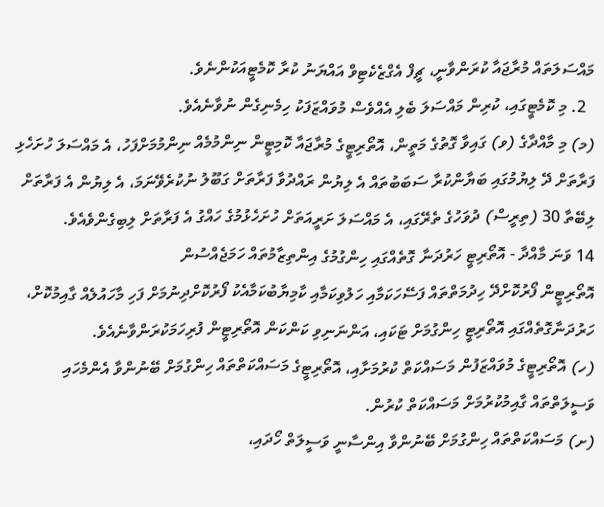މައްސަލަތައް މުރާޖައާ ކުރަންވާނީ، ޗީފް އެގްޒެކެޓިވް އައްޔަނު ކުރާ ކޮމެޓީއަކުންނެވެ.
  2. މި ކޮމެޓީގައި، ކުރިން މައްސަލަ ބެލި އެއްވެސް މުވައްޒަފަކު ހިމެނިގެން ނުވާނެއެވެ.
(މ) މި މާއްދާގެ (ވ) ގައިވާ ގޮތުގެ މަތީން، އޮތޯރިޓީގެ މުރާޖައާ ކޮމިޓީން ނިންމުމެއް ނިންމުމަށްފަހު، އެ މައްސަލަ ހުށަހެޅި ފަރާތަށް ދޭ ލިޔުމުގައި ބަޔާންކުރާ ސަބަބުތައް އެ ލިޔުން ރައްދުވާ ފަރާތަށް ގަބޫލު ނުކުރެވޭނަމަ، އެ ލިޔުން އެ ފަރާތަށް ލިބޭތާ 30 (ތިރީސް) ދުވަހުގެ ތެރޭގައި، އެ މައްސަލަ ށަރީއަތަށް ހުށަހެޅުމުގެ ހައްގު އެ ފަރާތަށް ލިބިގެންވެއެވެ.
14 ވަނަ މާއްދާ - އޮތޯރިޓީ ހަރުދަނާ ގޮތެއްގައި ހިންގުމުގެ އިންތިޒާމުތައް ހަމަޖެއްސުން
އޮތޯރިޓީން ފޯރުކޮށްދޭ ހިދުމަތްތައް ފަސޭހަކަމާއި ހަލުވިކަމާއި ކާމިޔާބުކަމާއެކު ފޯރުކޮށްދިނުމަށް ފަހި މާހައުލެއް ގާއިމުކޮށް، ހަރުދަނާގޮތެއްގައި އޮތޯރިޓީ ހިންގުމަށް ޓަކައި، އަންނަނިވި ކަންކަން އޮތޯރިޓީން ފުރިހަމަކުރަންވާނެއެވެ.
(ހ) އޮތޯރިޓީގެ މުވައްޒަފުން މަސައްކަތް ކުރުމަށާއި، އޮތޯރިޓީގެ މަސައްކަތްތައް ހިންގުމަށް ބޭނުންވާ އެންމެހައި ވަސީލަތްތައް ގާއިމުކުރުމަށް މަސައްކަތް ކުރުން.
(ށ) މަސައްކަތްތައް ހިންގުމަށް ބޭނުންވާ އިންސާނީ ވަސީލަތް ހޯދައި،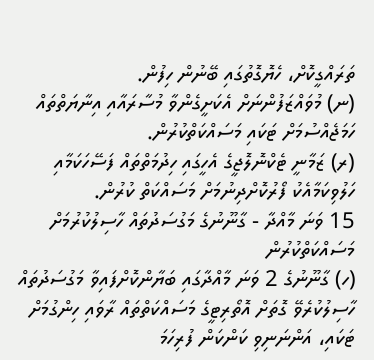ތަރައްގީކޮށް، ހެޔޮގޮތުގައި ބޭނުން ހިފުން.
(ނ) މުވައްޒަފުންނަށް އެކަށީގެންވާ މުސާރައާއި އިނާޔަތްތައް ހަމަޖެއްސުމަށް ޓަކައި މަސައްކަތްކުރުން.
(ރ) ޒަމާނީ ޓެކްނޮލޮޖީގެ އެހީގައި ހިދުމަތްތައް ފަސޭހަކަމާއި ހަލުވިކަމާއެކު ފޯރުކޮށްދިނުމަށް މަސައްކަތް ކުރުން.
15 ވަނަ މާއްދާ - ގާނޫނުގެ މަގުސަދުތައް ހާސިލުކުރުމަށް މަސައްކަތްކުރުން
(ހ) ގާނޫނުގެ 2 ވަނަ މާއްދާގައި ބަޔާންކޮށްފައިވާ މަގުސަދުތައް ހާސިލުކުރެވޭ ގޮތަށް އޮތޯރިޓީގެ މަސައްކަތްތައް ރާވައި ހިންގުމަށް ޓަކައި، އަންނަނިވި ކަންކަން ފުރިހަމަ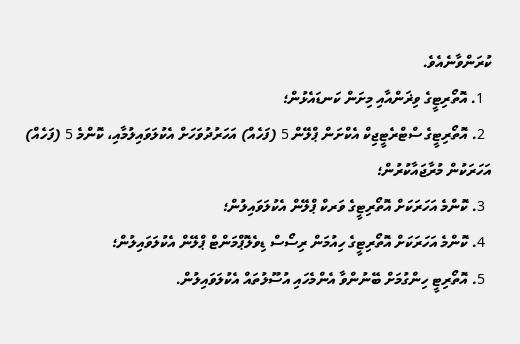ކުރަންވާނެއެވެ.
  1. އޮތޯރިޓީގެ ވިޜަންއާއި މިށަން ކަނޑައެޅުން؛
  2. އޮތޯރިޓީގެ ސްޓްރެޓީޖިކް އެކްށަން ޕްލޭން 5 (ފަހެއް) އަހަރުދުވަހަށް އެކުލަވައިލުމާއި، ކޮންމެ 5 (ފަހެއް) އަހަރަކުން މުރާޖައާކުރުން؛
  3. ކޮންމެ އަހަރަކަށް އޮތޯރިޓީގެ ވަރކް ޕްލޭން އެކުލަވައިލުން؛
  4. ކޮންމެ އަހަރަކަށް އޮތޯރިޓީގެ ހިއުމަން ރިސޯސް ޑިވެލޮޕްމަންޓް ޕްލޭން އެކުލަވައިލުން؛
  5. އޮތޯރިޓީ ހިންގުމަށް ބޭނުންވާ އެންމެހައި އުސޫލުތައް އެކުލަވައިލުން.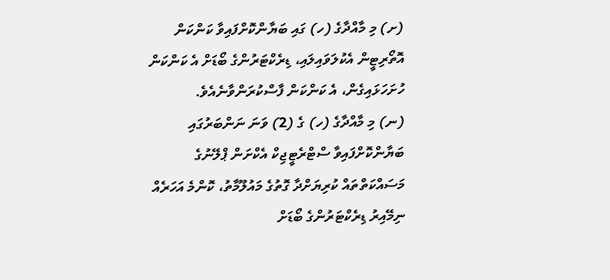(ށ) މި މާއްދާގެ (ހ) ގައި ބަޔާންކޮށްފައިވާ ކަންކަން އޮތޯރިޓީން އެކުލަވައިލައި، ޑިރެކްޓަރުންގެ ބޯޑަށް އެ ކަންކަން ހުށަހަޅައިގެން، އެ ކަންކަން ފާސްކުރަންވާނެއެވެ.
(ނ) މި މާއްދާގެ (ހ) ގެ (2) ވަނަ ނަންބަރުގައި ބަޔާންކޮށްފައިވާ ސްޓްރެޓީޖިކް އެކްށަން ޕްލޭނުގެ މަސައްކަތްތައް ކުރިޔަށްދާ ގޮތުގެ މައުލޫމާތު، ކޮންމެ އަހަރެއް ނިމޭއިރު ޑިރެކްޓަރުންގެ ބޯޑަށް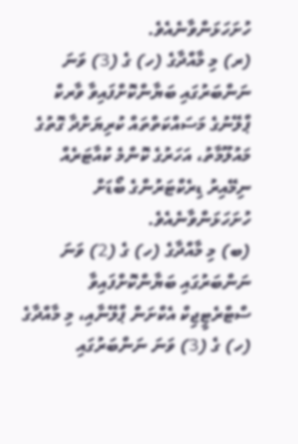ހުށަހަޅަންވާނެއެވެ.
(ރ) މި މާއްދާގެ (ހ) ގެ (3) ވަނަ ނަންބަރުގައި ބަޔާންކޮށްފައިވާ ވާރކް ޕްލޭނުގެ މަސައްކަތްތައް ކުރިޔަށްދާ ގޮތުގެ މައުލޫމާތު، އަހަރުގެ ކޮންމެ ކުއާޓަރެއް ނިމޭއިރު ޑިރެކްޓަރުންގެ ބޯޑަށް ހުށަހަޅަންވާނެއެވެ.
(ބ) މި މާއްދާގެ (ހ) ގެ (2) ވަނަ ނަންބަރުގައި ބަޔާންކޮށްފައިވާ ސްޓްރެޓީޖިކް އެކްށަން ޕްލޭނާއި، މި މާއްދާގެ (ހ) ގެ (3) ވަނަ ނަންބަރުގައި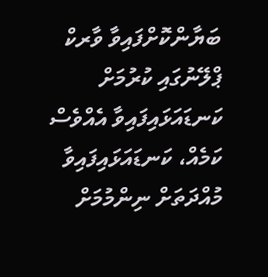ބަޔާންކޮށްފައިވާ ވާރކް ޕްލޭނުގައި ކުރުމަށް ކަނޑައަޅައިފައިވާ އެއްވެސް ކަމެއް، ކަނޑައަޅައިފައިވާ މުއްދަތަށް ނިންމުމަށް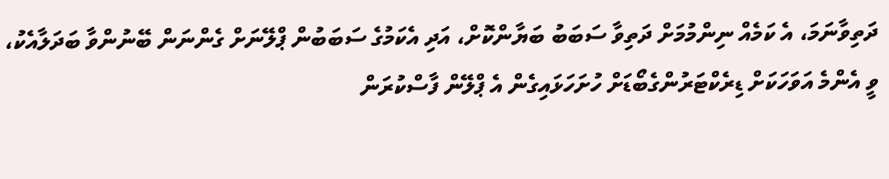ދަތިވާނަމަ، އެ ކަމެއް ނިންމުމަށް ދަތިވާ ސަބަބު ބަޔާންކޮށް، އަދި އެކަމުގެ ސަބަބުން ޕްލޭނަށް ގެންނަން ބޭނުންވާ ބަދަލާއެކު، ވީ އެންމެ އަވަހަކަށް ޑިރެކްޓަރުންގެބޯޑަށް ހުށަހަޅައިގެން އެ ޕްލޭން ފާސްކުރަން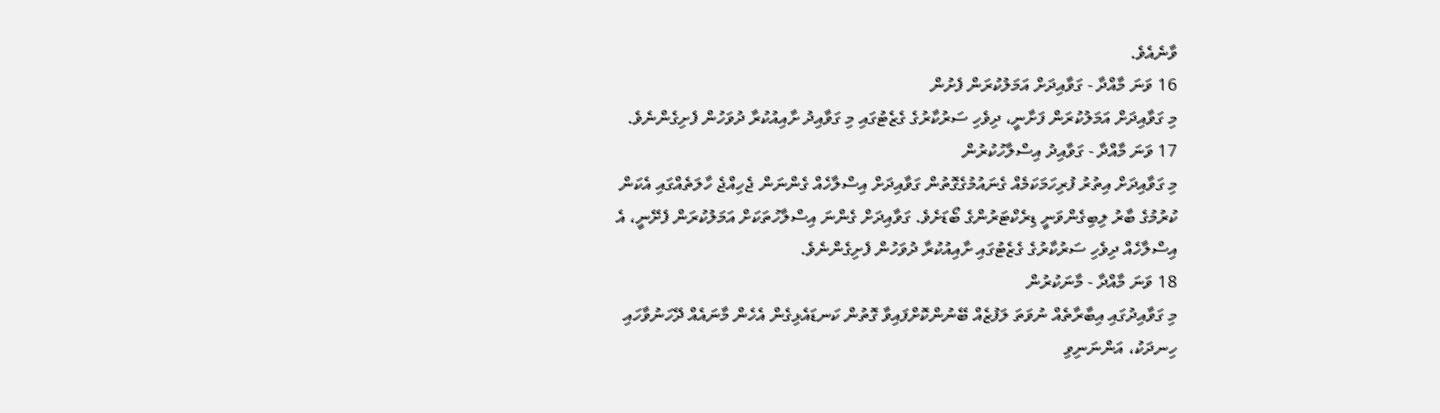ވާނެއެވެ.
16 ވަނަ މާއްދާ - ގަވާއިދަށް އަމަލުކުރަން ފެށުން
މި ގަވާއިދަށް އަމަލުކުރަން ފަށާނީ، ދިވެހި ސަރުކާރުގެ ގެޒެޓުގައި މި ގަވާއިދު ށާއިއުކުރާ ދުވަހުން ފެށިގެންނެވެ.
17 ވަނަ މާއްދާ - ގަވާއިދު އިސްލާހުކުރުން
މި ގަވާއިދަށް އިތުރު ފުރިހަމަކަމެއް ގެނައުމުގެގޮތުން ގަވާއިދަށް އިސްލާހެއް ގެންނަން ޖެހިއްޖެ ހާލަތެއްގައި އެކަން ކުރުމުގެ ބާރު ލިބިގެންވަނީ ޑިރެކްޓަރުންގެ ބޯޑަށެވެ. ގަވާއިދަށް ގެންނަ އިސްލާހުތަކަށް އަމަލުކުރަން ފެށޭނީ، އެ އިސްލާހެއް ދިވެހި ސަރުކާރުގެ ގެޒެޓުގައި ށާއިއުކުރާ ދުވަހުން ފެށިގެންނެވެ.
18 ވަނަ މާއްދާ - މާނަކުރުން
މި ގަވާއިދުގައި އިބާރާތެއް ނުވަތަ ލަފުޒެއް ބޭނުންކޮށްފައިވާ ގޮތުން ކަނޑައެޅިގެން އެހެން މާނައެއް ދޭހަނުވާހައި ހިނދަކު، އަންނަނިވި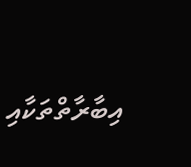އިބާރާތްތަކާއި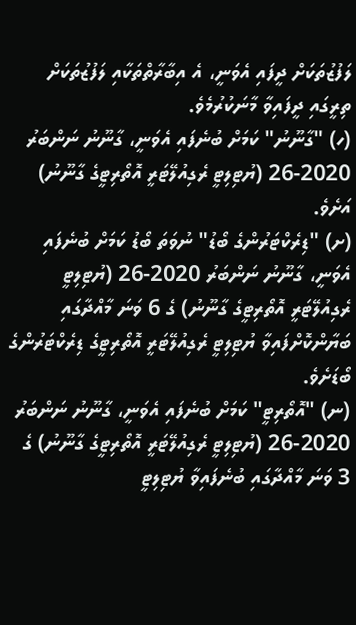ލަފުޒުތަކަށް ދީފައި އެވަނީ، އެ އިބާރާތްތަކާއި ލަފުޒުތަކަށް ތިރީގައި ދީފައިވާ މާނަކުރުމެވެ.
(ހ) "ގާނޫނު" ކަމަށް ބުނެފައި އެވަނީ، ގާނޫނު ނަންބަރު 2020-26 (ޔުޓިލިޓީ ރެގިއުލޭޓަރީ އޮތޯރިޓީގެ ގާނޫނު) އަށެވެ.
(ށ) "ޑިރެކްޓަރުންގެ ބޯޑު" ނުވަތަ ބޯޑު ކަމަށް ބުނެފައި އެވަނީ، ގާނޫނު ނަންބަރު 2020-26 (ޔުޓިލިޓީ ރެގިއުލޭޓަރީ އޮތޯރިޓީގެ ގާނޫނު) ގެ 6 ވަނަ މާއްދާގައި ބަޔާންކޮށްފައިވާ ޔުޓިލިޓީ ރެގިއުލޭޓަރީ އޮތޯރިޓީގެ ޑިރެކްޓަރުންގެ ބޯޑަށެވެ.
(ނ) "އޮތޯރިޓީ" ކަމަށް ބުނެފައި އެވަނީ، ގާނޫނު ނަންބަރު 2020-26 (ޔުޓިލިޓީ ރެގިއުލޭޓަރީ އޮތޯރިޓީގެ ގާނޫނު) ގެ 3 ވަނަ މާއްދާގައި ބުނެފައިވާ ޔުޓިލިޓީ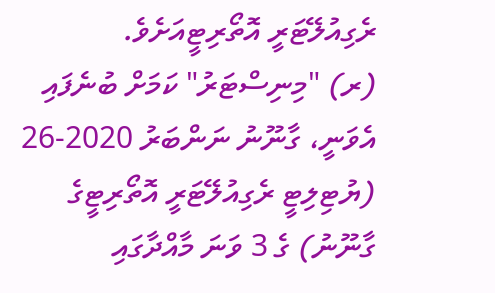ރެގިއުލޭޓަރީ އޮތޯރިޓީއަށެވެ.
(ރ) "މިނިސްޓަރު" ކަމަށް ބުނެފައި އެވަނީ، ގާނޫނު ނަންބަރު 2020-26 (ޔުޓިލިޓީ ރެގިއުލޭޓަރީ އޮތޯރިޓީގެ ގާނޫނު) ގެ 3 ވަނަ މާއްދާގައި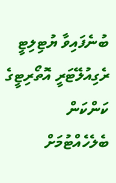ބުނެފައިވާ ޔުޓިލިޓީ ރެގިއުލޭޓަރީ އޮތޯރިޓީގެ ކަންކަން ބެލެހެއްޓުމަށް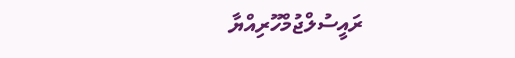ރައީސުލްޖުމްހޫރިއްޔާ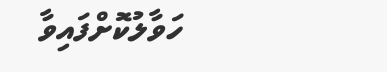ހަވާލުކޮށްފައިވާ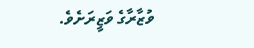ވުޒާރާގެ ވަޒީރަށެވެ.